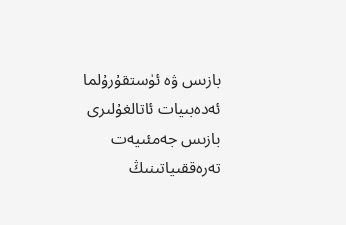بازىس ۋە ئۈستقۇرۇلما
ئەدەبىيات ئاتالغۇلىرى
بازىس جەمئىيەت تەرەققىياتىنىڭ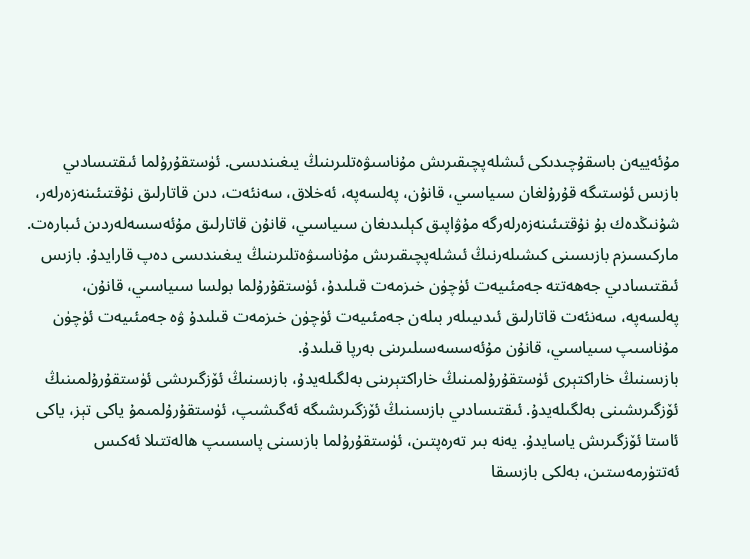مۇئەييەن باسقۇچىدىكى ئىشلەپچىقىرىش مۇناسىۋەتلىرىنىڭ يىغىندىسى. ئۈستقۇرۇلما ئىقتىسادىي بازىس ئۈستىگە قۇرۇلغان سىياسىي، قانۇن، پەلسەپە، ئەخلاق، سەنئەت، دىن قاتارلىق نۇقتىئىنەزەرلەر، شۇنىڭدەك بۇ نۇقتىئىنەزەرلەرگە مۇۋاپىق كېلىدىغان سىياسىي، قانۇن قاتارلىق مۇئەسسەلەردىن ئىبارەت.
ماركىسىزم بازىسىنى كىشىلەرنىڭ ئىشلەپچىقىرىش مۇناسىۋەتلىرىنىڭ يىغىندىسى دەپ قارايدۇ. بازىس ئىقتىسادىي جەھەتتە جەمئىيەت ئۈچۈن خىزمەت قىلىدۇ، ئۈستقۇرۇلما بولسا سىياسىي، قانۇن، پەلسەپە، سەنئەت قاتارلىق ئىدىيىلەر بىلەن جەمئىيەت ئۈچۈن خىزمەت قىلىدۇ ۋە جەمئىيەت ئۈچۈن مۇناسىپ سىياسىي، قانۇن مۇئەسسەسىلىرىنى بەرپا قىلىدۇ.
بازىسنىڭ خاراكتېرى ئۈستقۇرۇلمىنىڭ خاراكتېرىنى بەلگىلەيدۇ، بازىسنىڭ ئۆزگىرىشى ئۈستقۇرۇلمىنىڭ ئۆزگىرىشىنى بەلگىلەيدۇ. ئىقتىسادىي بازىسنىڭ ئۆزگىرىشىگە ئەگىشىپ، ئۈستقۇرۇلمىمۇ ياكى تېز، ياكى ئاستا ئۆزگىرىش ياسايدۇ. يەنە بىر تەرەپتىن، ئۈستقۇرۇلما بازىسنى پاسسىپ ھالەتتىلا ئەكىس ئەتتۈرمەستىن، بەلكى بازىسقا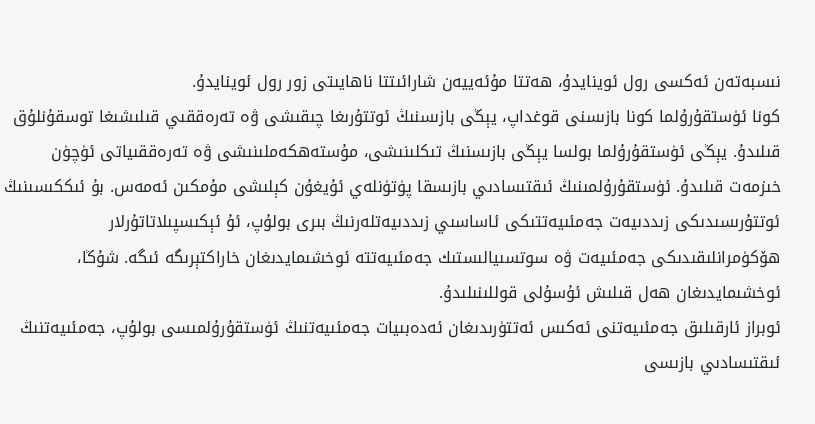نىسبەتەن ئەكسى رول ئوينايدۇ، ھەتتا مۇئەييەن شارائىتتا ناھايىتى زور رول ئوينايدۇ.
كونا ئۈستقۇرۇلما كونا بازىسنى قوغداپ، يېڭى بازىسنىڭ ئوتتۇرىغا چىقىشى ۋە تەرەققىي قىلىشىغا توسقۇنلۇق قىلىدۇ. يېڭى ئۈستقۇرۇلما بولسا يېڭى بازىسنىڭ تىكلىنىشى، مۇستەھكەملىنىشى ۋە تەرەققىياتى ئۈچۈن خىزمەت قىلىدۇ. ئۈستقۇرۇلمىنىڭ ئىقتىسادىي بازىسقا پۈتۈنلەي ئۇيغۇن كېلىشى مۇمكىن ئەمەس. بۇ ئىككىسىنىڭ ئوتتۇرىسىدىكى زىددىيەت جەمئىيەتتىكى ئاساسىي زىددىيەتلەرنىڭ بىرى بولۇپ، ئۇ ئېكىسپىلاتاتۇرلار ھۆكۈمرانلىقىدىكى جەمئىيەت ۋە سوتسىيالىستىك جەمئىيەتتە ئوخشىمايدىغان خاراكتېرىگە ئىگە. شۇڭا، ئوخشىمايدىغان ھەل قىلىش ئۇسۇلى قوللىنىلىدۇ.
ئوبراز ئارقىلىق جەمئىيەتنى ئەكىس ئەتتۈرىدىغان ئەدەبىيات جەمئىيەتنىڭ ئۈستقۇرۇلمىسى بولۇپ، جەمئىيەتنىڭ ئىقتىسادىي بازىسى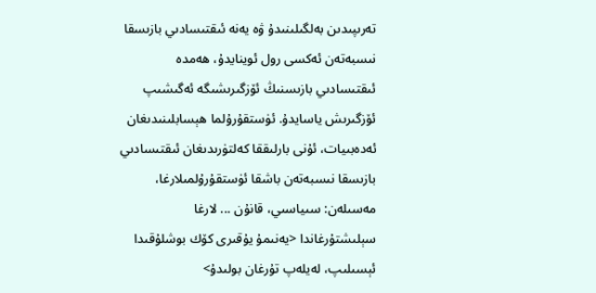تەرىپىدىن بەلگىلىنىدۇ ۋە يەنە ئىقتىسادىي بازىسقا نىسبەتەن ئەكسى رول ئوينايدۇ، ھەمدە ئىقتىسادىي بازىسنىڭ ئۆزگىرىشىگە ئەگىشىپ ئۆزگىرىش ياسايدۇ. ئۈستقۇرۇلما ھېسابلىنىدىغان ئەدەبىيات، ئۇنى بارلىققا كەلتۈرىدىغان ئىقتىسادىي بازىسقا نىسبەتەن باشقا ئۈستقۇرۇلمىلارغا، مەسىلەن: سىياسىي، قانۇن ... لارغا سېلىشتۇرغاندا <يەنىمۇ يۇقىرى كۆك بوشلۇقىدا ئېسىلىپ، لەيلەپ تۇرغان بولىدۇ>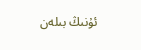ئۇنىڭ بىلەن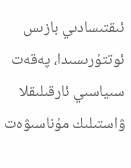ئىقتىسادىي بازىس ئوتتۇرىسىدا، پەقەت سىياسىي ئارقىلىقلا ۋاستىلىك مۇناسىۋەت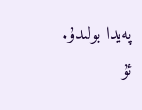پەيدا بولىدۇ. ئۇ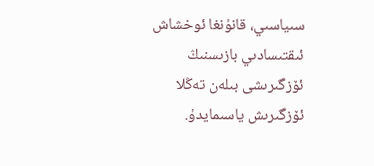سىياسىي، قانۇنغا ئوخشاش ئىقتىسادىي بازىسنىڭ ئۆزگىرىشى بىلەن تەڭلا ئۆزگىرىش ياسىمايدۇ.